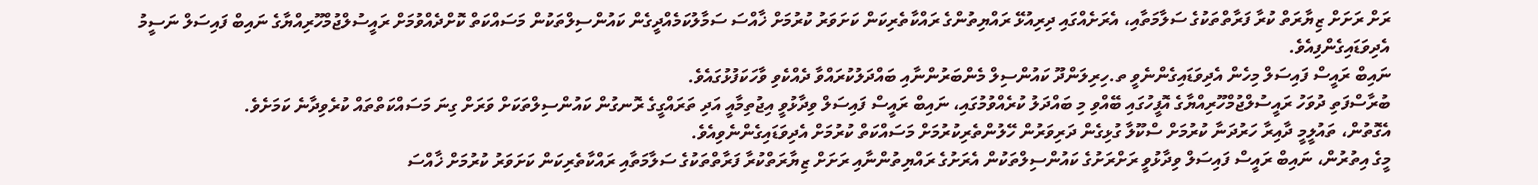ރަށް ރަށަށް ޒިޔާރަތް ކުރާ ފަރާތްތަކުގެ ސަލާމަތާއި، އެރަށެއްގައި ދިރިއުޅޭ ރައްޔިތުންގެ ރައްކާތެރިކަން ކަށަވަރު ކުރުމަށް ޚާއްސަ ސަމާލުކަމެއްދީގެން ކައުންސިލްތަކުން މަސައްކަތް ކޮށްދެއްވުމަށް ރައީސުލްޖުމްހޫރިއްޔާގެ ނައިބް ފައިސަލް ނަސީމު އެދިވަޑައިގެންފިއެވެ.
ނައިބް ރައީސް ފައިސަލް މިހެން އެދިވަޑައިގެންނެވީ ތ.ހިރިލަންދޫ ކައުންސިލް މެންބަރުންނާއި ބައްދަލުކުރައްވާ ދެއްކެވި ވާހަކަފުޅުގައެވެ.
ބުރާސްފަތި ދުވަހު ރައީސުލްޖުމްހޫރިއްޔާގެ އޮފީހުގައި ބޭއްވި މި ބައްދަލު ކުރެއްވުމުގައި، ނައިބް ރައީސް ފައިސަލް ވިދާޅުވީ އިޖުތިމާއީ އަދި ތަރައްގީގެ ރޮނގުން ކައުންސިލްތަކަށް ވަރަށް ގިނަ މަސައްކަތްތައް ކުރެވިދާނެ ކަމަށެވެ.
އެގޮތުން، ތައުލީމީ ދާއިރާ ހަރުދަނާ ކުރުމަށް ސްކޫލާ ގުޅިގެން ދަރިވަރުން ހޭލުންތެރިކުރުމަށް މަސައްކަތް ކުރުމަށް އެދިވަޑައިގެންނެވިއެވެ.
މީގެ އިތުރުން، ނައިބް ރައީސް ފައިސަލް ވިދާޅުވީ ރަށްރަށުގެ ކައުންސިލްތަކުން އެރަށުގެ ރައްޔިތުންނާއި ރަށަށް ޒިޔާރަތްކުރާ ފަރާތްތަކުގެ ސަލާމަތާއި ރައްކާތެރިކަން ކަށަވަރު ކުރުމަށް ޚާއްސަ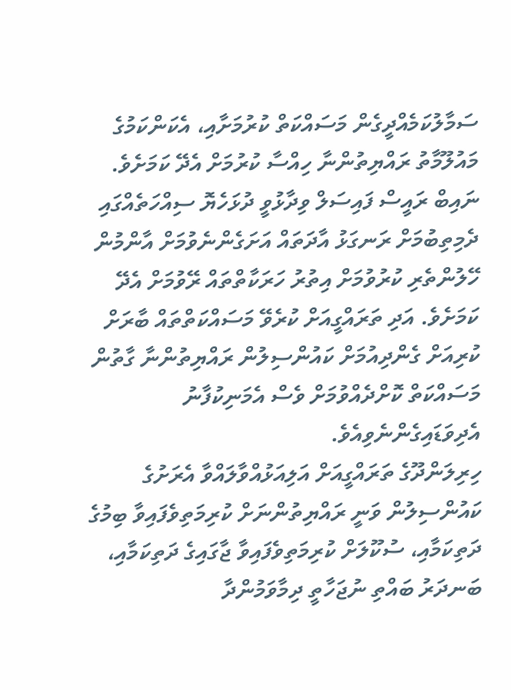ސަމާލުކަމެއްދީގެން މަސައްކަތް ކުރުމަށާއި، އެކަންކަމުގެ މައުލޫމާތު ރައްޔިތުންނާ ހިއްސާ ކުރުމަށް އެދޭ ކަމަށެވެ.
ނައިބް ރައީސް ފައިސަލް ވިދާޅުވީ ދުޅަހެޔޮ ސިއްހަތެއްގައި ދެމިތިބުމަށް ރަނގަޅު އާދަތައް އަށަގެންނެވުމަށް އާންމުން ހޭލުންތެރި ކުރުވުމަށް އިތުރު ހަރަކާތްތައް ރޭވުމަށް އެދޭ ކަމަށެވެ. އަދި ތަރައްގީއަށް ކުރެވޭ މަސައްކަތްތައް ބާރަށް ކުރިއަށް ގެންދިއުމަށް ކައުންސިލުން ރައްޔިތުންނާ ގާތުން މަސައްކަތް ކޮށްދެއްވުމަށް ވެސް އެމަނިކުފާނު އެދިވަޑައިގެންނެވިއެވެ.
ހިރިލަންދޫގެ ތަރައްގީއަށް އަލިއަޅުއްވާލައްވާ އެރަށުގެ ކައުންސިލުން ވަނީ ރައްޔިތުންނަށް ކުރިމަތިވެފައިވާ ބިމުގެ ދަތިކަމާއި، ސުކޫލަށް ކުރިމަތިވެފައިވާ ޖާގައިގެ ދަތިކަމާއި، ބަނދަރު ބައްތި ނުޖަހާތީ ދިމާވަމުންދާ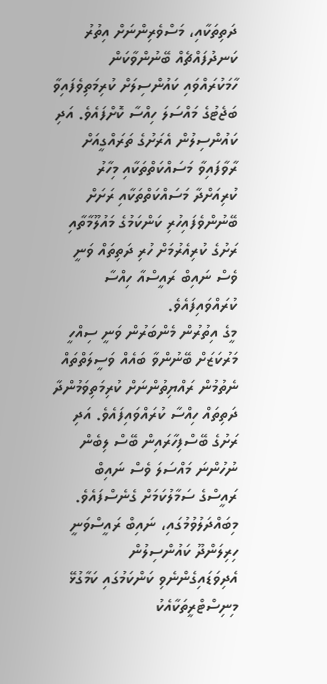ދަތިތަކާއި، މަސްވެރިންނަށް އިތުރު ކަނދުފައްޗެއް ބޭނުންވާކަން ހާމަކުރައްވައި ކައުންސިލަށް ކުރިމަތިވެފައިވާ ބަޖެޓުގެ މައްސަލަ ހިއްސާ ކޮށްފައެވެ. އަދި ކައުންސިލުން އެރަށުގެ ތަރައްގީއަށް ރާވާފައިވާ މަސައްކަތްތަކާއި މިހާރު ކުރިއަށްދާ މަސައްކަތްތަކާއި ރަށަށް ބޭނުންވެފައިހުރި ކަންކަމުގެ މައުލޫމާތާއި ރަށުގެ ކުރިއެރުމަށް ހުރި ދަތިތައް ވަނީ ވެސް ނައިބް ރައީސްއާ ހިއްސާ ކުރައްވައިފައެވެ.
މީގެ އިތުރުން މެންބަރުން ވަނީ ސިއްހީ މަރުކަޒަށް ބޭނުންވާ ބައެއް ވަސީލަތްތައް ނެތުމުން ރައްޔިތުންނަށް ކުރިމަތިވަމުންދާ ދަތިތައް ހިއްސާ ކުރައްވައިފައެވެ. އަދި ރަށުގެ ބޭސްފިހާރައިން ބޭސް ލިބެން ނުހުންނަ މައްސަލަ ވެސް ނައިބް ރައީސްގެ ސަމާލުކަމަށް ގެނެސްފައެވެ.
މިބައްދަލުވުމުގައި، ނައިބް ރައީސްވަނީ ހިރިލަންދޫ ކައުންސިލުން އެދިވަޑައިގެންނެވި ކަންކަމުގައި ކަމާގުޅޭ މިނިސްޓްރީތަކާއެކު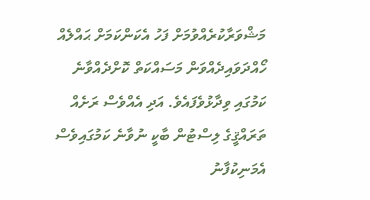މަޝްވަރާކުރެއްވުމަށް ފަހު އެކަންކަމަށް ޙައްލެއް ހޯއްދަވައިދެއްވަން މަސައްކަތް ކޮށްދެއްވާނެ ކަމުގައި ވިދާޅުވެފައެވެ. އަދި އެއްވެސް ރަށެއް ތަރައްޤީގެ ލިސްޓުން ބާކީ ނުވާނެ ކަމުގައިވެސް އެމަނިކުފާނު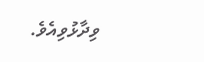ވިދާޅުވިއެވެ.